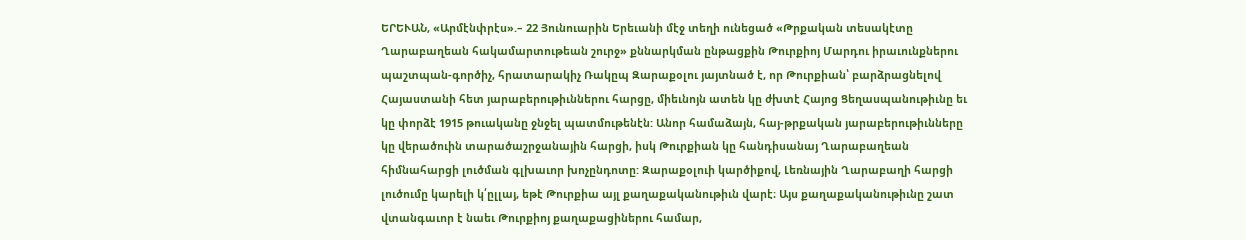ԵՐԵՒԱՆ, «Արմէնփրէս».– 22 Յունուարին Երեւանի մէջ տեղի ունեցած «Թրքական տեսակէտը Ղարաբաղեան հակամարտութեան շուրջ» քննարկման ընթացքին Թուրքիոյ Մարդու իրաւունքներու պաշտպան-գործիչ, հրատարակիչ Ռակըպ Զարաքօլու յայտնած է, որ Թուրքիան՝ բարձրացնելով Հայաստանի հետ յարաբերութիւններու հարցը, միեւնոյն ատեն կը ժխտէ Հայոց Ցեղասպանութիւնը եւ կը փորձէ 1915 թուականը ջնջել պատմութենէն: Անոր համաձայն, հայ-թրքական յարաբերութիւնները կը վերածուին տարածաշրջանային հարցի, իսկ Թուրքիան կը հանդիսանայ Ղարաբաղեան հիմնահարցի լուծման գլխաւոր խոչընդոտը: Զարաքօլուի կարծիքով, Լեռնային Ղարաբաղի հարցի լուծումը կարելի կ՛ըլլայ, եթէ Թուրքիա այլ քաղաքականութիւն վարէ։ Այս քաղաքականութիւնը շատ վտանգաւոր է նաեւ Թուրքիոյ քաղաքացիներու համար,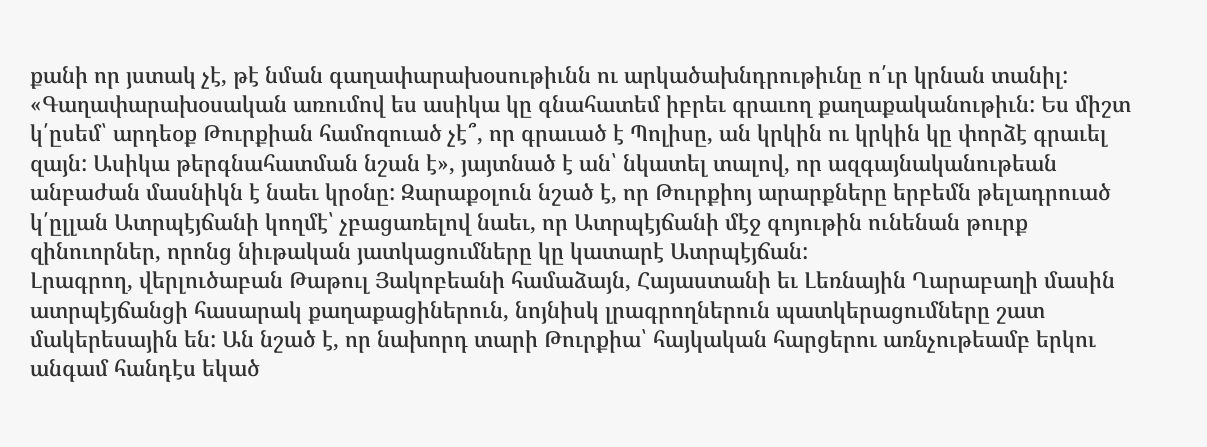քանի որ յստակ չէ, թէ նման գաղափարախօսութիւնն ու արկածախնդրութիւնը ո՛ւր կրնան տանիլ:
«Գաղափարախօսական առումով ես ասիկա կը գնահատեմ իբրեւ գրաւող քաղաքականութիւն: Ես միշտ կ՛ըսեմ՝ արդեօք Թուրքիան համոզուած չէ՞, որ գրաւած է Պոլիսը, ան կրկին ու կրկին կը փորձէ գրաւել զայն: Ասիկա թերգնահատման նշան է», յայտնած է ան՝ նկատել տալով, որ ազգայնականութեան անբաժան մասնիկն է նաեւ կրօնը: Զարաքօլուն նշած է, որ Թուրքիոյ արարքները երբեմն թելադրուած կ՛ըլլան Ատրպէյճանի կողմէ՝ չբացառելով նաեւ, որ Ատրպէյճանի մէջ գոյութին ունենան թուրք զինուորներ, որոնց նիւթական յատկացումները կը կատարէ Ատրպէյճան:
Լրագրող, վերլուծաբան Թաթուլ Յակոբեանի համաձայն, Հայաստանի եւ Լեռնային Ղարաբաղի մասին ատրպէյճանցի հասարակ քաղաքացիներուն, նոյնիսկ լրագրողներուն պատկերացումները շատ մակերեսային են: Ան նշած է, որ նախորդ տարի Թուրքիա՝ հայկական հարցերու առնչութեամբ երկու անգամ հանդէս եկած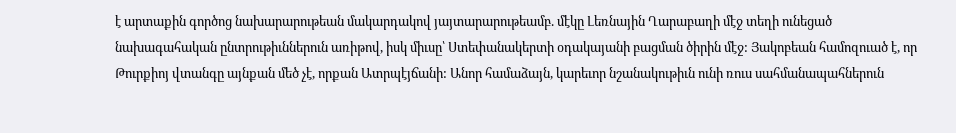է արտաքին գործոց նախարարութեան մակարդակով յայտարարութեամբ. մէկը Լեռնային Ղարաբաղի մէջ տեղի ունեցած նախագահական ընտրութիւններուն առիթով, իսկ միւսը՝ Ստեփանակերտի օդակայանի բացման ծիրին մէջ: Յակոբեան համոզուած է, որ Թուրքիոյ վտանգը այնքան մեծ չէ, որքան Ատրպէյճանի: Անոր համաձայն, կարեւոր նշանակութիւն ունի ռուս սահմանապահներուն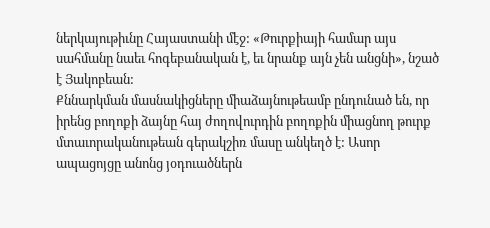ներկայութիւնը Հայաստանի մէջ: «Թուրքիայի համար այս սահմանը նաեւ հոգեբանական է, եւ նրանք այն չեն անցնի», նշած է Յակոբեան:
Քննարկման մասնակիցները միաձայնութեամբ ընդունած են, որ իրենց բողոքի ձայնը հայ ժողովուրդին բողոքին միացնող թուրք մտաւորականութեան գերակշիռ մասը անկեղծ է: Ասոր ապացոյցը անոնց յօդուածներն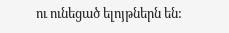ու ունեցած ելոյթներն են: